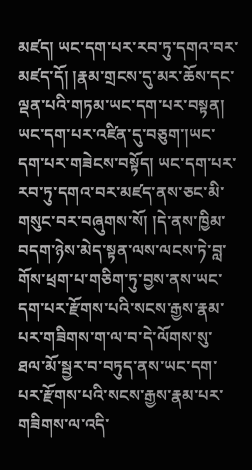མཛད། ཡང་དག་པར་རབ་ཏུ་དགའ་བར་མཛད་དོ། །རྣམ་གྲངས་དུ་མར་ཆོས་དང་ལྡན་པའི་གཏམ་ཡང་དག་པར་བསྟན། ཡང་དག་པར་འཛིན་དུ་བཅུག་།ཡང་དག་པར་གཟེངས་བསྟོད། ཡང་དག་པར་རབ་ཏུ་དགའ་བར་མཛད་ནས་ཅང་མི་གསུང་བར་བཞུགས་སོ། །དེ་ནས་ཁྱིམ་བདག་ཉེས་མེད་སྟན་ལས་ལངས་ཏེ་བླ་གོས་ཕྲག་པ་གཅིག་ཏུ་བྱས་ནས་ཡང་དག་པར་རྫོགས་པའི་སངས་རྒྱས་རྣམ་པར་གཟིགས་ག་ལ་བ་དེ་ལོགས་སུ་ཐལ་མོ་སྦྱར་བ་བཏུད་ནས་ཡང་དག་པར་རྫོགས་པའི་སངས་རྒྱས་རྣམ་པར་གཟིགས་ལ་འདི་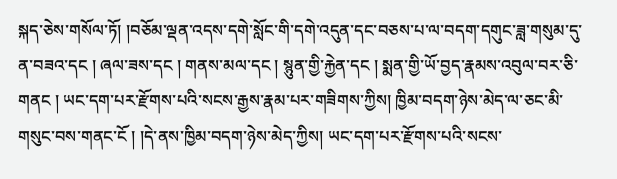སྐད་ཅེས་གསོལ་ཏོ། །བཅོམ་ལྡན་འདས་དགེ་སློང་གི་དགེ་འདུན་དང་བཅས་པ་ལ་བདག་དགུང་ཟླ་གསུམ་དུ་ན་བཟའ་དང ། ཞལ་ཟས་དང ། གནས་མལ་དང ། སྙུན་གྱི་རྐྱེན་དང ། སྨན་གྱི་ཡོ་བྱད་རྣམས་འབུལ་བར་ཅི་གནང ། ཡང་དག་པར་རྫོགས་པའི་སངས་རྒྱས་རྣམ་པར་གཟིགས་ཀྱིས། ཁྱིམ་བདག་ཉེས་མེད་ལ་ཅང་མི་གསུང་བས་གནང་ངོ ། །དེ་ནས་ཁྱིམ་བདག་ཉེས་མེད་ཀྱིས། ཡང་དག་པར་རྫོགས་པའི་སངས་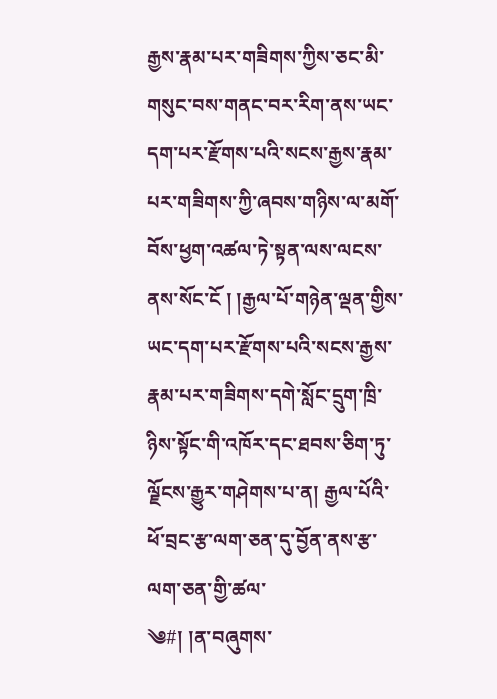རྒྱས་རྣམ་པར་གཟིགས་ཀྱིས་ཅང་མི་གསུང་བས་གནང་བར་རིག་ནས་ཡང་དག་པར་རྫོགས་པའི་སངས་རྒྱས་རྣམ་པར་གཟིགས་ཀྱི་ཞབས་གཉིས་ལ་མགོ་བོས་ཕྱག་འཚལ་ཏེ་སྟན་ལས་ལངས་ནས་སོང་ངོ ། །རྒྱལ་པོ་གཉེན་ལྡན་གྱིས་ཡང་དག་པར་རྫོགས་པའི་སངས་རྒྱས་རྣམ་པར་གཟིགས་དགེ་སློང་དྲུག་ཁྲི་ཉིས་སྟོང་གི་འཁོར་དང་ཐབས་ཅིག་ཏུ་ལྗོངས་རྒྱུར་གཤེགས་པ་ན། རྒྱལ་པོའི་ཕོ་བྲང་རྩ་ལག་ཅན་དུ་བྱོན་ནས་རྩ་ལག་ཅན་གྱི་ཚལ་
༄#། །ན་བཞུགས་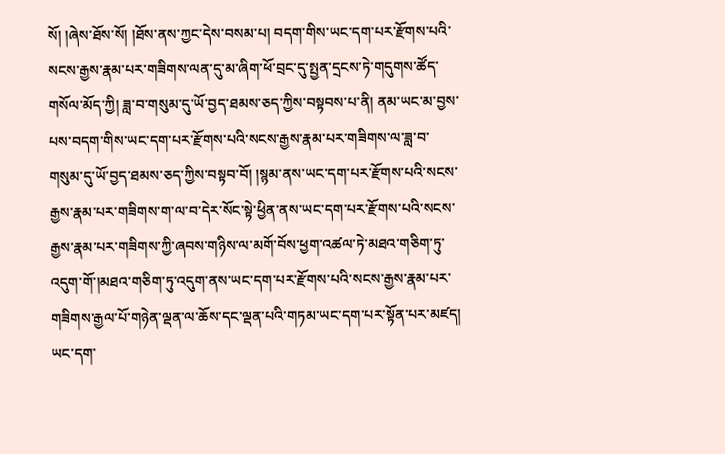སོ། །ཞེས་ཐོས་སོ། །ཐོས་ནས་ཀྱང་དེས་བསམ་པ། བདག་གིས་ཡང་དག་པར་རྫོགས་པའི་སངས་རྒྱས་རྣམ་པར་གཟིགས་ལན་དུ་མ་ཞིག་ཕོ་བྲང་དུ་སྤྱན་དྲངས་ཏེ་གདུགས་ཚོད་གསོལ་མོད་ཀྱི། ཟླ་བ་གསུམ་དུ་ཡོ་བྱད་ཐམས་ཅད་ཀྱིས་བསྟབས་པ་ནི། ནམ་ཡང་མ་བྱས་པས་བདག་གིས་ཡང་དག་པར་རྫོགས་པའི་སངས་རྒྱས་རྣམ་པར་གཟིགས་ལ་ཟླ་བ་གསུམ་དུ་ཡོ་བྱད་ཐམས་ཅད་ཀྱིས་བསྟབ་བོ། །སྙམ་ནས་ཡང་དག་པར་རྫོགས་པའི་སངས་རྒྱས་རྣམ་པར་གཟིགས་ག་ལ་བ་དེར་སོང་སྟེ་ཕྱིན་ནས་ཡང་དག་པར་རྫོགས་པའི་སངས་རྒྱས་རྣམ་པར་གཟིགས་ཀྱི་ཞབས་གཉིས་ལ་མགོ་བོས་ཕྱག་འཚལ་ཏེ་མཐའ་གཅིག་ཏུ་འདུག་གོ་།མཐའ་གཅིག་ཏུ་འདུག་ནས་ཡང་དག་པར་རྫོགས་པའི་སངས་རྒྱས་རྣམ་པར་གཟིགས་རྒྱལ་པོ་གཉེན་ལྡན་ལ་ཆོས་དང་ལྡན་པའི་གཏམ་ཡང་དག་པར་སྟོན་པར་མཛད། ཡང་དག་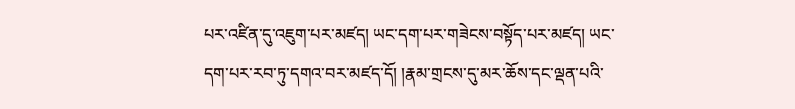པར་འཛིན་དུ་འཇུག་པར་མཛད། ཡང་དག་པར་གཟེངས་བསྟོད་པར་མཛད། ཡང་དག་པར་རབ་ཏུ་དགའ་བར་མཛད་དོ། །རྣམ་གྲངས་དུ་མར་ཆོས་དང་ལྡན་པའི་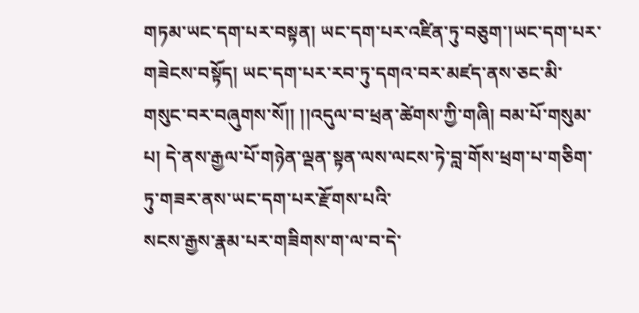གཏམ་ཡང་དག་པར་བསྟན། ཡང་དག་པར་འཛིན་ཏུ་བཅུག་།ཡང་དག་པར་གཟེངས་བསྟོད། ཡང་དག་པར་རབ་ཏུ་དགའ་བར་མཛད་ནས་ཅང་མི་གསུང་བར་བཞུགས་སོ།། །།འདུལ་བ་ཕྲན་ཚེགས་ཀྱི་གཞི། བམ་པོ་གསུམ་པ། དེ་ནས་རྒྱལ་པོ་གཉེན་ལྡན་སྟན་ལས་ལངས་ཏེ་བླ་གོས་ཕྲག་པ་གཅིག་ཏུ་གཟར་ནས་ཡང་དག་པར་རྫོགས་པའི་
སངས་རྒྱས་རྣམ་པར་གཟིགས་ག་ལ་བ་དེ་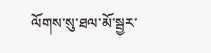ལོགས་སུ་ཐལ་མོ་སྦྱར་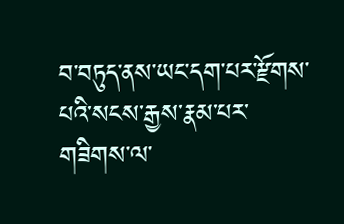བ་བཏུད་ནས་ཡང་དག་པར་རྫོགས་པའི་སངས་རྒྱས་རྣམ་པར་གཟིགས་ལ་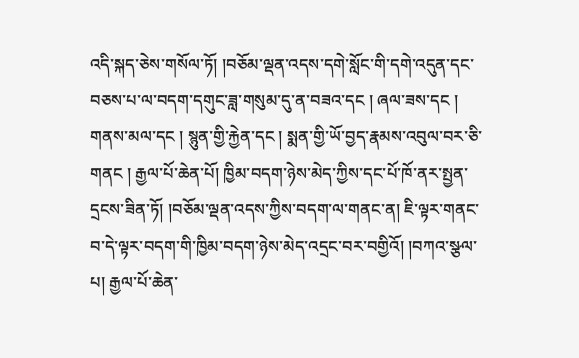འདི་སྐད་ཅེས་གསོལ་ཏོ། །བཅོམ་ལྡན་འདས་དགེ་སློང་གི་དགེ་འདུན་དང་བཅས་པ་ལ་བདག་དགུང་ཟླ་གསུམ་དུ་ན་བཟའ་དང ། ཞལ་ཟས་དང ། གནས་མལ་དང ། སྙུན་གྱི་རྐྱེན་དང ། སྨན་གྱི་ཡོ་བྱད་རྣམས་འབུལ་བར་ཅི་གནང ། རྒྱལ་པོ་ཆེན་པོ། ཁྱིམ་བདག་ཉེས་མེད་ཀྱིས་དང་པོ་ཁོ་ནར་སྤྱན་དྲངས་ཟིན་ཏོ། །བཅོམ་ལྡན་འདས་ཀྱིས་བདག་ལ་གནང་ན། ཇི་ལྟར་གནང་བ་དེ་ལྟར་བདག་གི་ཁྱིམ་བདག་ཉེས་མེད་འདྲང་བར་བགྱིའོ། །བཀའ་སྩལ་པ། རྒྱལ་པོ་ཆེན་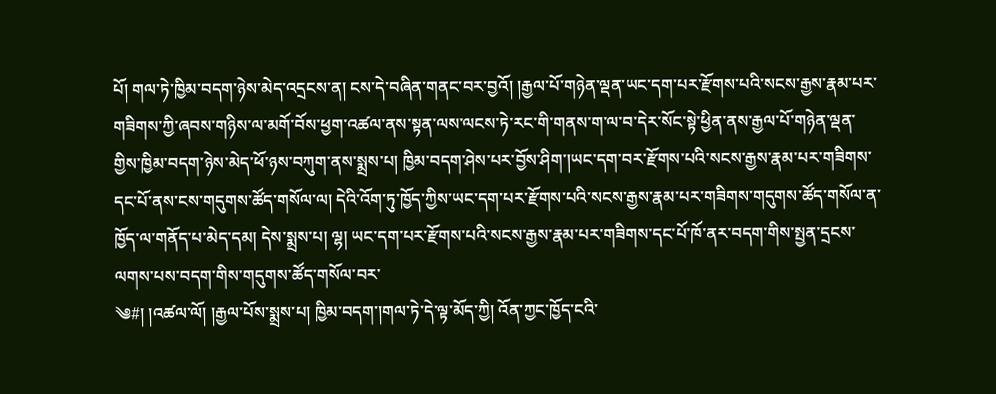པོ། གལ་ཏེ་ཁྱིམ་བདག་ཉེས་མེད་འདྲངས་ན། ངས་དེ་བཞིན་གནང་བར་བྱའོ། །རྒྱལ་པོ་གཉེན་ལྡན་ཡང་དག་པར་རྫོགས་པའི་སངས་རྒྱས་རྣམ་པར་གཟིགས་ཀྱི་ཞབས་གཉིས་ལ་མགོ་བོས་ཕྱག་འཚལ་ནས་སྟན་ལས་ལངས་ཏེ་རང་གི་གནས་ག་ལ་བ་དེར་སོང་སྟེ་ཕྱིན་ནས་རྒྱལ་པོ་གཉེན་ལྡན་གྱིས་ཁྱིམ་བདག་ཉེས་མེད་ཕོ་ཉས་བཀུག་ནས་སྨྲས་པ། ཁྱིམ་བདག་ཤེས་པར་བྱོས་ཤིག་།ཡང་དག་བར་རྫོགས་པའི་སངས་རྒྱས་རྣམ་པར་གཟིགས་དང་པོ་ནས་ངས་གདུགས་ཚོད་གསོལ་ལ། དེའི་འོག་ཏུ་ཁྱོད་ཀྱིས་ཡང་དག་པར་རྫོགས་པའི་སངས་རྒྱས་རྣམ་པར་གཟིགས་གདུགས་ཚོད་གསོལ་ན་ཁྱོད་ལ་གནོད་པ་མེད་དམ། དེས་སྨྲས་པ། ལྷ། ཡང་དག་པར་རྫོགས་པའི་སངས་རྒྱས་རྣམ་པར་གཟིགས་དང་པོ་ཁོ་ནར་བདག་གིས་སྤྱན་དྲངས་ལགས་པས་བདག་གིས་གདུགས་ཚོད་གསོལ་བར་
༄#། །འཚལ་ལོ། །རྒྱལ་པོས་སྨྲས་པ། ཁྱིམ་བདག་།གལ་ཏེ་དེ་ལྟ་མོད་ཀྱི། འོན་ཀྱང་ཁྱོད་ངའི་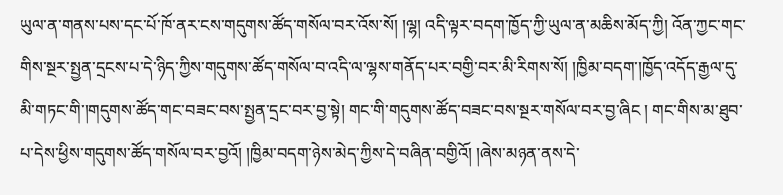ཡུལ་ན་གནས་པས་དང་པོ་ཁོ་ནར་ངས་གདུགས་ཚོད་གསོལ་བར་འོས་སོ། །ལྷ། འདི་ལྟར་བདག་ཁྱོད་ཀྱི་ཡུལ་ན་མཆིས་མོད་ཀྱི། འོན་ཀྱང་གང་གིས་སྔར་སྤྱན་དྲངས་པ་དེ་ཉིད་ཀྱིས་གདུགས་ཚོད་གསོལ་བ་འདི་ལ་ལྷས་གནོད་པར་བགྱི་བར་མི་རིགས་སོ། །ཁྱིམ་བདག་།ཁྱོད་འདོད་རྒྱལ་དུ་མི་གཏང་གི་།གདུགས་ཚོད་གང་བཟང་བས་སྤྱན་དྲང་བར་བྱ་སྟེ། གང་གི་གདུགས་ཚོད་བཟང་བས་སྔར་གསོལ་བར་བྱ་ཞིང ། གང་གིས་མ་ཐུབ་པ་དེས་ཕྱིས་གདུགས་ཚོད་གསོལ་བར་བྱའོ། །ཁྱིམ་བདག་ཉེས་མེད་ཀྱིས་དེ་བཞིན་བགྱིའོ། །ཞེས་མཉན་ནས་དེ་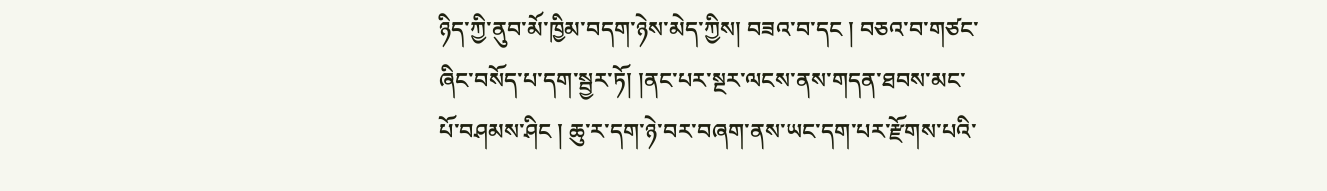ཉིད་ཀྱི་ནུབ་མོ་ཁྱིམ་བདག་ཉེས་མེད་ཀྱིས། བཟའ་བ་དང ། བཅའ་བ་གཙང་ཞིང་བསོད་པ་དག་སྦྱར་ཏོ། །ནང་པར་སྔར་ལངས་ནས་གདན་ཐབས་མང་པོ་བཤམས་ཤིང ། ཆུ་ར་དག་ཉེ་བར་བཞག་ནས་ཡང་དག་པར་རྫོགས་པའི་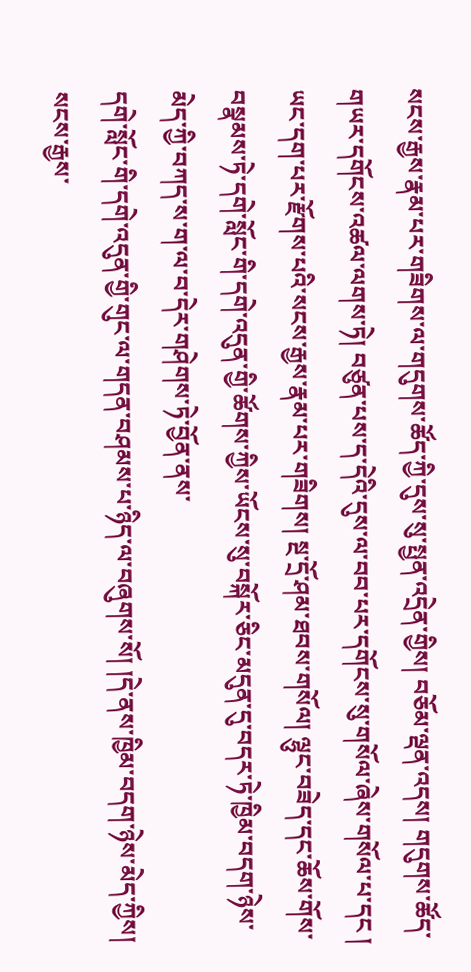སངས་རྒྱས་རྣམ་པར་གཟིགས་ལ་གདུགས་ཚོད་ཀྱི་དུས་སུ་སྤྱན་འདྲེན་གྱིས། བཅོམ་ལྡན་འདས། གདུགས་ཚོད་གཡར་དགོངས་འཚལ་ལགས་ཏེ། བཙུན་པས་ད་དེའི་དུས་ལ་བབ་པར་དགོངས་སུ་གསོལ་ཞེས་གསོལ་པ་དང ། ཡང་དག་པར་རྫོགས་པའི་སངས་རྒྱས་རྣམ་པར་གཟིགས། སྔ་དྲོ་ཤམ་ཐབས་གསོལ། ལྷུང་བཟེད་དང་ཆོས་གོས་བསྣམས་ཏེ་དགེ་སློང་གི་དགེ་འདུན་གྱི་ཚོགས་ཀྱིས་ཡོངས་སུ་བསྐོར་ཅིང་མདུན་དུ་བདར་ཏེ་ཁྱིམ་བདག་ཉེས་མེད་ཀྱི་བཀད་ས་ག་ལ་བ་དེར་གཤེགས་ཏེ་བྱོན་ནས་
དགེ་སློང་གི་དགེ་འདུན་གྱི་གུང་ལ་གདན་བཤམས་པ་ཉིད་ལ་བཞུགས་སོ། །དེ་ནས་ཁྱིམ་བདག་ཉེས་མེད་ཀྱིས། སངས་རྒྱས་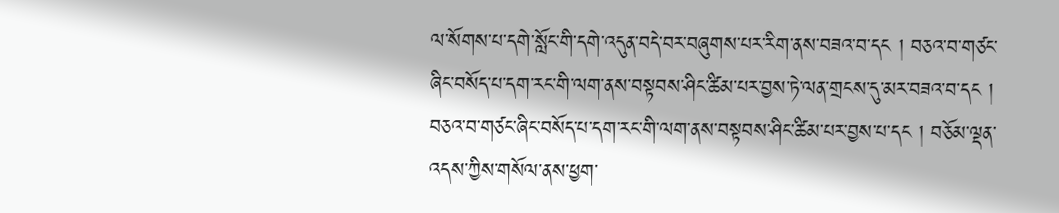ལ་སོགས་པ་དགེ་སློང་གི་དགེ་འདུན་བདེ་བར་བཞུགས་པར་རིག་ནས་བཟའ་བ་དང ། བཅའ་བ་གཙང་ཞིང་བསོད་པ་དག་རང་གི་ལག་ནས་བསྟབས་ཤིང་ཚིམ་པར་བྱས་ཏེ་ལན་གྲངས་དུ་མར་བཟའ་བ་དང ། བཅའ་བ་གཙང་ཞིང་བསོད་པ་དག་རང་གི་ལག་ནས་བསྟབས་ཤིང་ཚིམ་པར་བྱས་པ་དང ། བཅོམ་ལྡན་འདས་ཀྱིས་གསོལ་ནས་ཕྱག་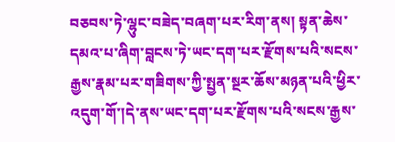བཅབས་ཏེ་ལྷུང་བཟེད་བཞག་པར་རིག་ནས། སྟན་ཆེས་དམའ་པ་ཞིག་བླངས་ཏེ་ཡང་དག་པར་རྫོགས་པའི་སངས་རྒྱས་རྣམ་པར་གཟིགས་ཀྱི་སྤྱན་སྔར་ཆོས་མཉན་པའི་ཕྱིར་འདུག་གོ་།དེ་ནས་ཡང་དག་པར་རྫོགས་པའི་སངས་རྒྱས་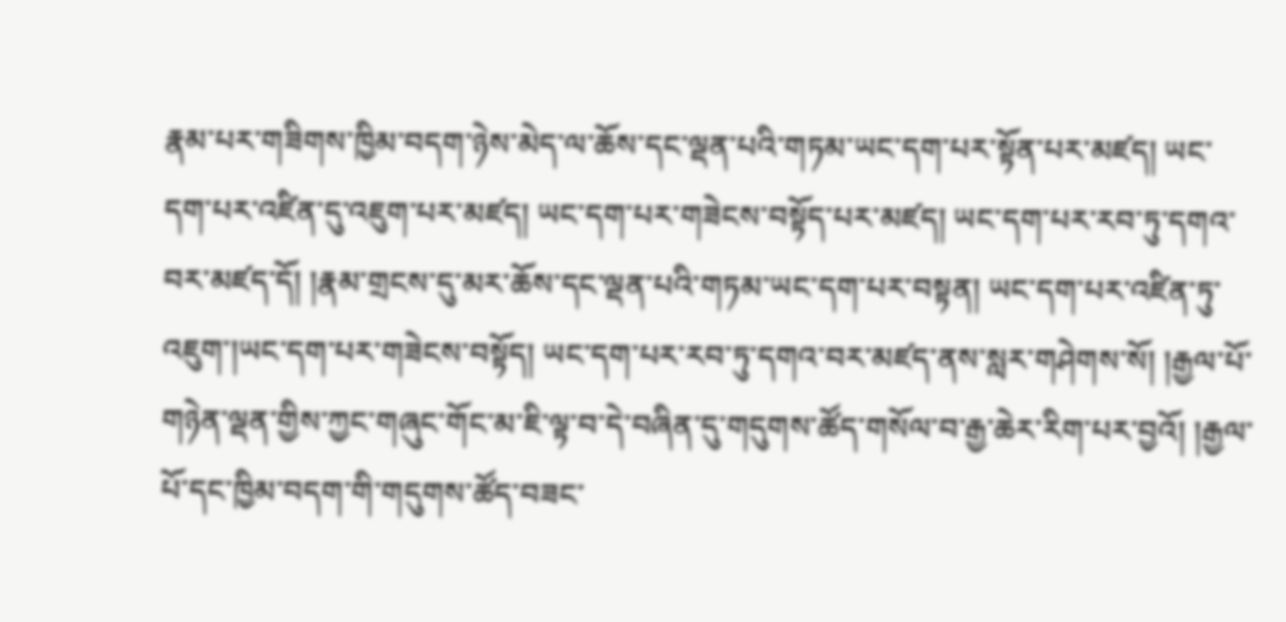རྣམ་པར་གཟིགས་ཁྱིམ་བདག་ཉེས་མེད་ལ་ཆོས་དང་ལྡན་པའི་གཏམ་ཡང་དག་པར་སྟོན་པར་མཛད། ཡང་དག་པར་འཛིན་དུ་འཇུག་པར་མཛད། ཡང་དག་པར་གཟེངས་བསྟོད་པར་མཛད། ཡང་དག་པར་རབ་ཏུ་དགའ་བར་མཛད་དོ། །རྣམ་གྲངས་དུ་མར་ཆོས་དང་ལྡན་པའི་གཏམ་ཡང་དག་པར་བསྟན། ཡང་དག་པར་འཛིན་ཏུ་འཇུག་།ཡང་དག་པར་གཟེངས་བསྟོད། ཡང་དག་པར་རབ་ཏུ་དགའ་བར་མཛད་ནས་སླར་གཤེགས་སོ། །རྒྱལ་པོ་གཉེན་ལྡན་གྱིས་ཀྱང་གཞུང་གོང་མ་ཇི་ལྟ་བ་དེ་བཞིན་དུ་གདུགས་ཚོད་གསོལ་བ་རྒྱ་ཆེར་རིག་པར་བྱའོ། །རྒྱལ་པོ་དང་ཁྱིམ་བདག་གི་གདུགས་ཚོད་བཟང་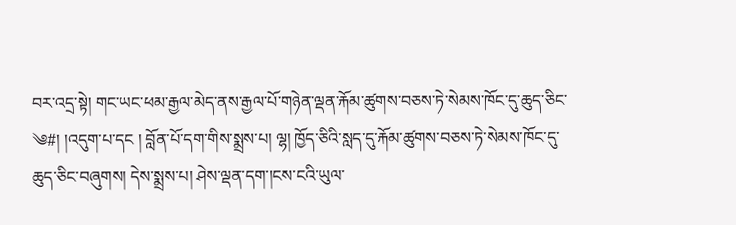བར་འདྲ་སྟེ། གང་ཡང་ཕམ་རྒྱལ་མེད་ནས་རྒྱལ་པོ་གཉེན་ལྡན་རྐོམ་ཚུགས་བཅས་ཏེ་སེམས་ཁོང་དུ་ཆུད་ཅིང་
༄#། །འདུག་པ་དང ། བློན་པོ་དག་གིས་སྨྲས་པ། ལྷ། ཁྱོད་ཅིའི་སླད་དུ་རྐོམ་ཚུགས་བཅས་ཏེ་སེམས་ཁོང་དུ་ཆུད་ཅིང་བཞུགས། དེས་སྨྲས་པ། ཤེས་ལྡན་དག་།ངས་ངའི་ཡུལ་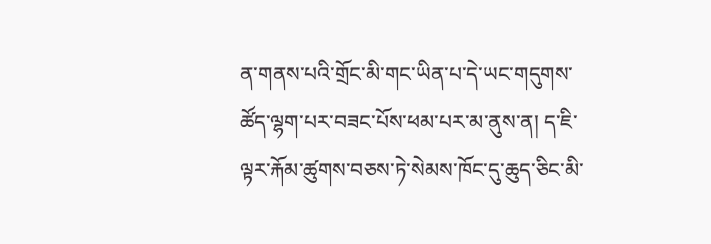ན་གནས་པའི་གྲོང་མི་གང་ཡིན་པ་དེ་ཡང་གདུགས་ཚོད་ལྷག་པར་བཟང་པོས་ཕམ་པར་མ་ནུས་ན། ད་ཇི་ལྟར་རྐོམ་ཚུགས་བཅས་ཏེ་སེམས་ཁོང་དུ་ཆུད་ཅིང་མི་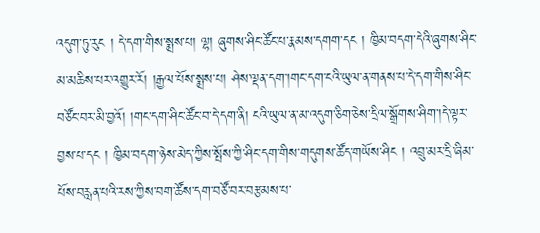འདུག་ཏུ་རུང ། དེ་དག་གིས་སྨྲས་པ། ལྷ། ཞུགས་ཤིང་ཚོང་པ་རྣམས་དགག་དང ། ཁྱིམ་བདག་དེའི་ཞུགས་ཤིང་མ་མཆིས་པར་འགྱུར་རོ། །རྒྱལ་པོས་སྨྲས་པ། ཤེས་ལྡན་དག་།གང་དག་ངའི་ཡུལ་ན་གནས་པ་དེ་དག་གིས་ཤིང་བཙོང་བར་མི་བྱའོ། །གང་དག་ཤིང་ཚོང་བ་དེ་དག་ནི། ངའི་ཡུལ་ན་མ་འདུག་ཅིག་ཅེས་དྲིལ་སྒྲོགས་ཤིག་།དེ་ལྟར་བྱས་པ་དང ། ཁྱིམ་བདག་ཉེས་མེད་ཀྱིས་སྤོས་ཀྱི་ཤིང་དག་གིས་གདུགས་ཚོད་གཡོས་ཤིང ། འབྲུ་མར་དྲི་ཞིམ་པོས་བརླན་པའི་རས་ཀྱིས་བག་ཚོས་དག་བཙོ་བར་བརྩམས་པ་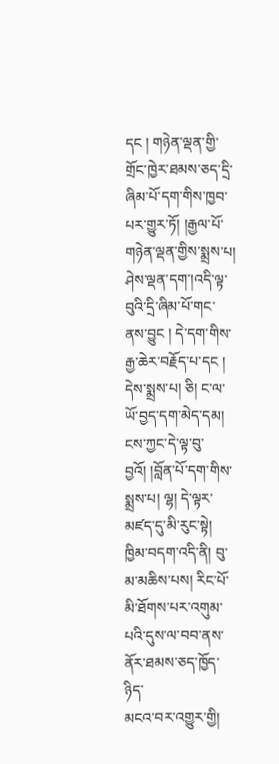དང ། གཉེན་ལྡན་གྱི་གྲོང་ཁྱེར་ཐམས་ཅད་དྲི་ཞིམ་པོ་དག་གིས་ཁྱབ་པར་གྱུར་ཏོ། །རྒྱལ་པོ་གཉེན་ལྡན་གྱིས་སྨྲས་པ། ཤེས་ལྡན་དག་།འདི་ལྟ་བུའི་དྲི་ཞིམ་པོ་གང་ནས་བྱུང ། དེ་དག་གིས་རྒྱ་ཆེར་བརྗོད་པ་དང ། དེས་སྨྲས་པ། ཅི། ང་ལ་ཡོ་བྱད་དག་མེད་དམ། ངས་ཀྱང་དེ་ལྟ་བུ་བྱའོ། །བློན་པོ་དག་གིས་སྨྲས་པ། ལྷ། དེ་ལྟར་མཛད་དུ་མི་རུང་སྟེ། ཁྱིམ་བདག་འདི་ནི། བུ་མ་མཆིས་པས། རིང་པོ་མི་ཐོགས་པར་འགུམ་པའི་དུས་ལ་བབ་ནས་ནོར་ཐམས་ཅད་ཁྱོད་ཉིད་
མངའ་བར་འགྱུར་གྱི།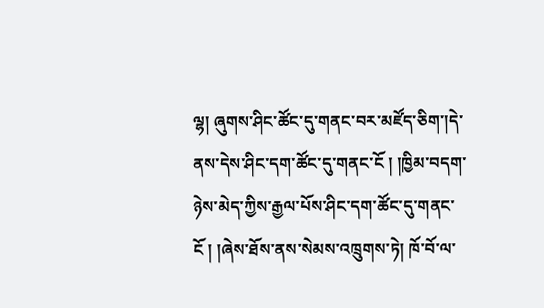ལྷ། ཞུགས་ཤིང་ཚོང་དུ་གནང་བར་མཛོད་ཅིག་།དེ་ནས་དེས་ཤིང་དག་ཚོང་དུ་གནང་ངོ ། །ཁྱིམ་བདག་ཉེས་མེད་ཀྱིས་རྒྱལ་པོས་ཤིང་དག་ཚོང་དུ་གནང་ངོ ། །ཞེས་ཐོས་ནས་སེམས་འཁྲུགས་ཏེ། ཁོ་བོ་ལ་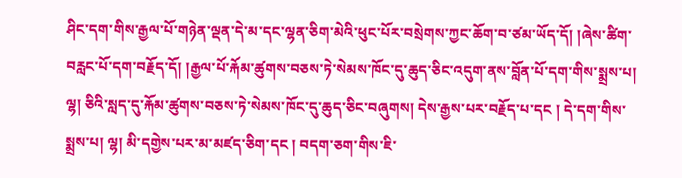ཤིང་དག་གིས་རྒྱལ་པོ་གཉེན་ལྡན་དེ་མ་དང་ལྷན་ཅིག་མེའི་ཕུང་པོར་བསྲེགས་ཀྱང་ཆོག་བ་ཙམ་ཡོད་དོ། །ཞེས་ཚིག་བརླང་པོ་དག་བརྗོད་དོ། །རྒྱལ་པོ་རྐོམ་ཚུགས་བཅས་ཏེ་སེམས་ཁོང་དུ་ཆུད་ཅིང་འདུག་ནས་བློན་པོ་དག་གིས་སྨྲས་པ། ལྷ། ཅིའི་སླད་དུ་རྐོམ་ཚུགས་བཅས་ཏེ་སེམས་ཁོང་དུ་ཆུད་ཅིང་བཞུགས། དེས་རྒྱས་པར་བརྗོད་པ་དང ། དེ་དག་གིས་སྨྲས་པ། ལྷ། མི་དགྱེས་པར་མ་མཛད་ཅིག་དང ། བདག་ཅག་གིས་ཇི་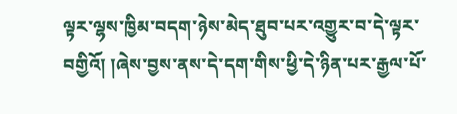ལྟར་ལྷས་ཁྱིམ་བདག་ཉེས་མེད་ཐུབ་པར་འགྱུར་བ་དེ་ལྟར་བགྱིའོ། །ཞེས་བྱས་ནས་དེ་དག་གིས་ཕྱི་དེ་ཉིན་པར་རྒྱལ་པོ་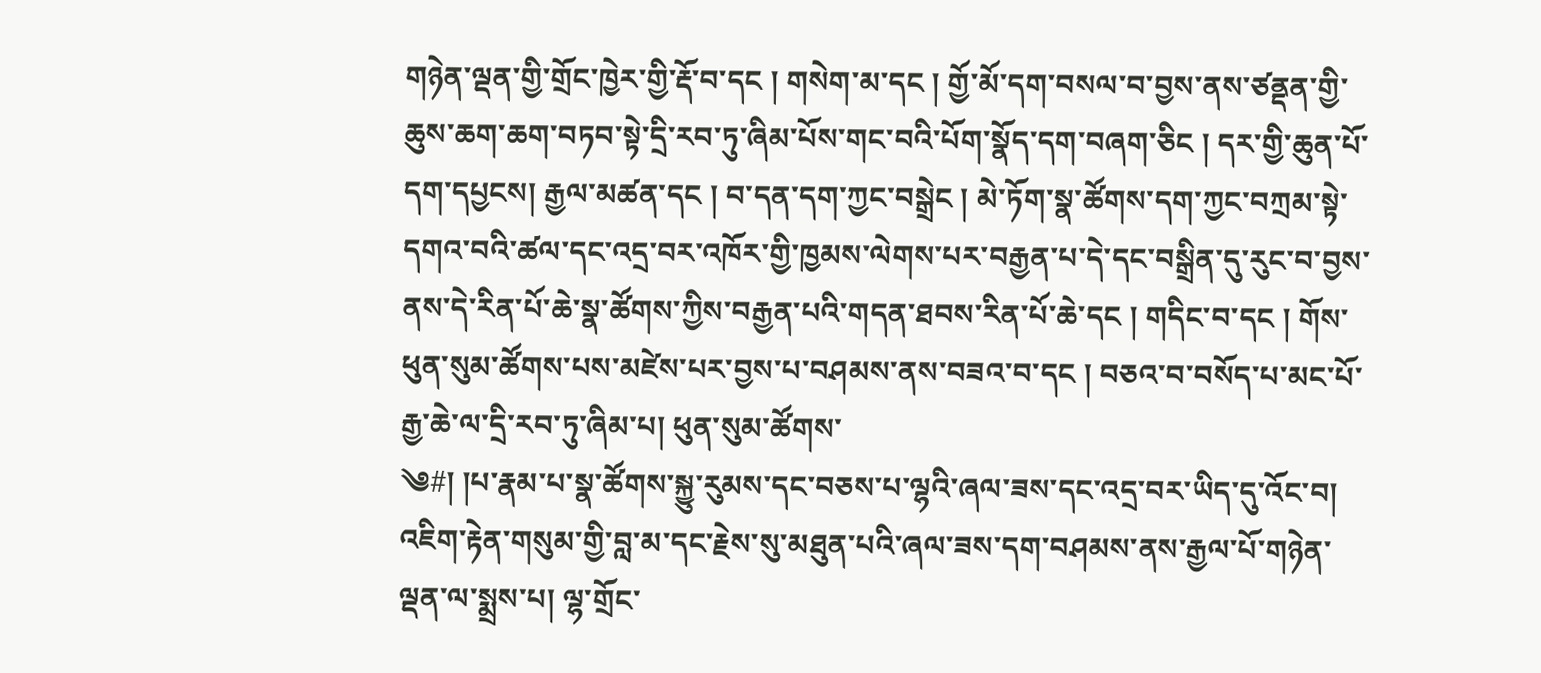གཉེན་ལྡན་གྱི་གྲོང་ཁྱེར་གྱི་རྡོ་བ་དང ། གསེག་མ་དང ། གྱོ་མོ་དག་བསལ་བ་བྱས་ནས་ཙནྡན་གྱི་ཆུས་ཆག་ཆག་བཏབ་སྟེ་དྲི་རབ་ཏུ་ཞིམ་པོས་གང་བའི་པོག་སྣོད་དག་བཞག་ཅིང ། དར་གྱི་ཆུན་པོ་དག་དཔྱངས། རྒྱལ་མཚན་དང ། བ་དན་དག་ཀྱང་བསྒྲེང ། མེ་ཏོག་སྣ་ཚོགས་དག་ཀྱང་བཀྲམ་སྟེ་དགའ་བའི་ཚལ་དང་འདྲ་བར་འཁོར་གྱི་ཁྱམས་ལེགས་པར་བརྒྱན་པ་དེ་དང་བསྒྲིན་དུ་རུང་བ་བྱས་ནས་དེ་རིན་པོ་ཆེ་སྣ་ཚོགས་ཀྱིས་བརྒྱན་པའི་གདན་ཐབས་རིན་པོ་ཆེ་དང ། གདིང་བ་དང ། གོས་ཕུན་སུམ་ཚོགས་པས་མཛེས་པར་བྱས་པ་བཤམས་ནས་བཟའ་བ་དང ། བཅའ་བ་བསོད་པ་མང་པོ་རྒྱ་ཆེ་ལ་དྲི་རབ་ཏུ་ཞིམ་པ། ཕུན་སུམ་ཚོགས་
༄#། །པ་རྣམ་པ་སྣ་ཚོགས་སྐྱུ་རུམས་དང་བཅས་པ་ལྷའི་ཞལ་ཟས་དང་འདྲ་བར་ཡིད་དུ་འོང་བ། འཇིག་རྟེན་གསུམ་གྱི་བླ་མ་དང་རྗེས་སུ་མཐུན་པའི་ཞལ་ཟས་དག་བཤམས་ནས་རྒྱལ་པོ་གཉེན་ལྡན་ལ་སྨྲས་པ། ལྷ་གྲོང་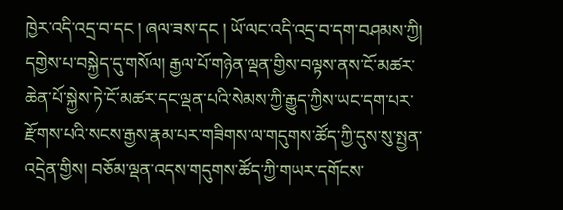ཁྱེར་འདི་འདྲ་བ་དང ། ཞལ་ཟས་དང ། ཡོ་ལང་འདི་འདྲ་བ་དག་བཤམས་ཀྱི། དགྱེས་པ་བསྐྱེད་དུ་གསོལ། རྒྱལ་པོ་གཉེན་ལྡན་གྱིས་བལྟས་ནས་ངོ་མཚར་ཆེན་པོ་སྐྱེས་ཏེ་ངོ་མཚར་དང་ལྡན་པའི་སེམས་ཀྱི་རྒྱུད་ཀྱིས་ཡང་དག་པར་རྫོགས་པའི་སངས་རྒྱས་རྣམ་པར་གཟིགས་ལ་གདུགས་ཚོད་ཀྱི་དུས་སུ་སྤྱན་འདྲེན་གྱིས། བཅོམ་ལྡན་འདས་གདུགས་ཚོད་ཀྱི་གཡར་དགོངས་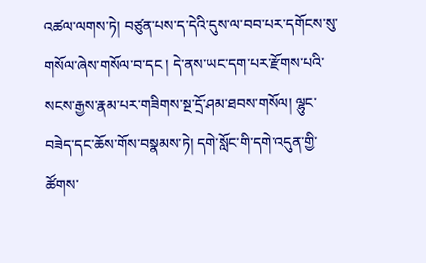འཚལ་ལགས་ཏེ། བཙུན་པས་ད་དེའི་དུས་ལ་བབ་པར་དགོངས་སུ་གསོལ་ཞེས་གསོལ་བ་དང ། དེ་ནས་ཡང་དག་པར་རྫོགས་པའི་སངས་རྒྱས་རྣམ་པར་གཟིགས་སྔ་དྲོ་ཤམ་ཐབས་གསོལ། ལྷུང་བཟེད་དང་ཆོས་གོས་བསྣམས་ཏེ། དགེ་སློང་གི་དགེ་འདུན་གྱི་ཚོགས་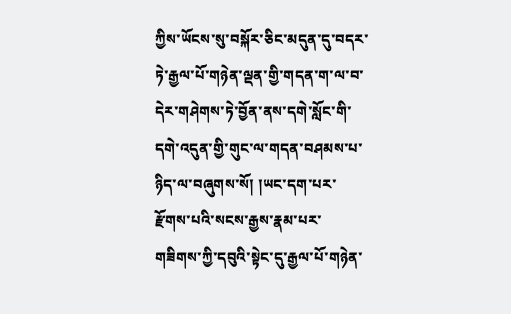ཀྱིས་ཡོངས་སུ་བསྐོར་ཅིང་མདུན་དུ་བདར་ཏེ་རྒྱལ་པོ་གཉེན་ལྡན་གྱི་གདན་ག་ལ་བ་དེར་གཤེགས་ཏེ་བྱོན་ནས་དགེ་སློང་གི་དགེ་འདུན་གྱི་གུང་ལ་གདན་བཤམས་པ་ཉིད་ལ་བཞུགས་སོ། །ཡང་དག་པར་རྫོགས་པའི་སངས་རྒྱས་རྣམ་པར་གཟིགས་ཀྱི་དབུའི་སྟེང་དུ་རྒྱལ་པོ་གཉེན་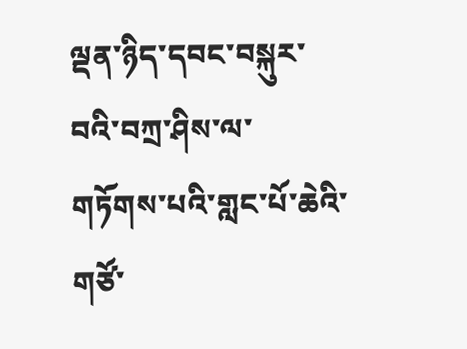ལྡན་ཉིད་དབང་བསྐུར་བའི་བཀྲ་ཤིས་ལ་གཏོགས་པའི་གླང་པོ་ཆེའི་གཙོ་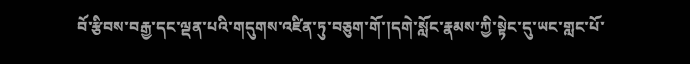བོ་རྩིབས་བརྒྱ་དང་ལྡན་པའི་གདུགས་འཛིན་ཏུ་བཅུག་གོ་།དགེ་སློང་རྣམས་ཀྱི་སྟེང་དུ་ཡང་གླང་པོ་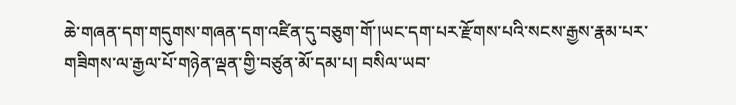ཆེ་གཞན་དག་གདུགས་གཞན་དག་འཛིན་དུ་བཅུག་གོ་།ཡང་དག་པར་རྫོགས་པའི་སངས་རྒྱས་རྣམ་པར་གཟིགས་ལ་རྒྱལ་པོ་གཉེན་ལྡན་གྱི་བཙུན་མོ་དམ་པ། བསིལ་ཡབ་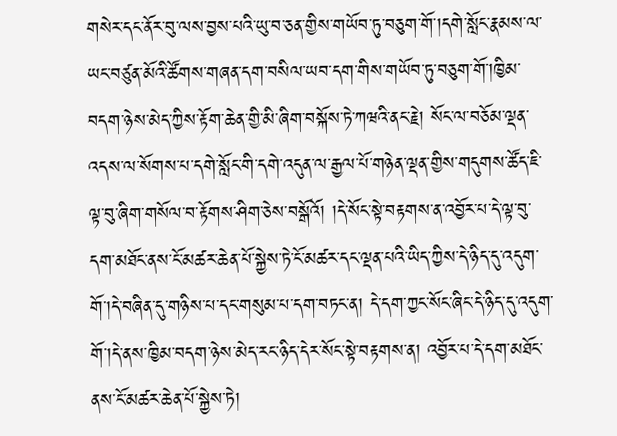གསེར་དང་ནོར་བུ་ལས་བྱས་པའི་ཡུ་བ་ཅན་གྱིས་གཡོབ་ཏུ་བཅུག་གོ་།དགེ་སློང་རྣམས་ལ་ཡང་བཙུན་མོའི་ཚོགས་གཞན་དག་བསིལ་ཡབ་དག་གིས་གཡོབ་ཏུ་བཅུག་གོ་།ཁྱིམ་བདག་ཉེས་མེད་ཀྱིས་རྟོག་ཆེན་གྱི་མི་ཞིག་བསྐོས་ཏེ་ཀཝའི་ནང་རྗེ། སོང་ལ་བཅོམ་ལྡན་འདས་ལ་སོགས་པ་དགེ་སློང་གི་དགེ་འདུན་ལ་རྒྱལ་པོ་གཉེན་ལྡན་གྱིས་གདུགས་ཚོད་ཇི་ལྟ་བུ་ཞིག་གསོལ་བ་རྟོགས་ཤིག་ཅེས་བསྒོའོ། །དེ་སོང་སྟེ་བརྟགས་ན་འབྱོར་པ་དེ་ལྟ་བུ་དག་མཐོང་ནས་ངོ་མཚར་ཆེན་པོ་སྐྱེས་ཏེ་ངོ་མཚར་དང་ལྡན་པའི་ཡིད་ཀྱིས་དེ་ཉིད་དུ་འདུག་གོ་།དེ་བཞིན་དུ་གཉིས་པ་དང་གསུམ་པ་དག་བཏང་ན། དེ་དག་ཀྱང་སོང་ཞིང་དེ་ཉིད་དུ་འདུག་གོ་།དེ་ནས་ཁྱིམ་བདག་ཉེས་མེད་རང་ཉིད་དེར་སོང་སྟེ་བརྟགས་ན། འབྱོར་པ་དེ་དག་མཐོང་ནས་ངོ་མཚར་ཆེན་པོ་སྐྱེས་ཏེ།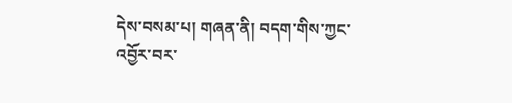དེས་བསམ་པ། གཞན་ནི། བདག་གིས་ཀྱང་འབྱོར་བར་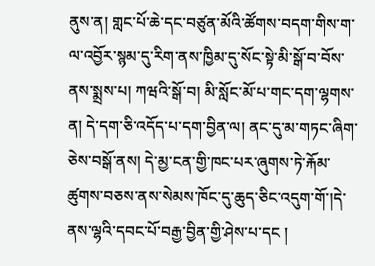ནུས་ན། གླང་པོ་ཆེ་དང་བཙུན་མོའི་ཚོགས་བདག་གིས་ག་ལ་འབྱོར་སྙམ་དུ་རིག་ནས་ཁྱིམ་དུ་སོང་སྟེ་མི་སྒོ་བ་བོས་ནས་སྨྲས་པ། ཀཝའི་སྒོ་བ། མི་སློང་མོ་པ་གང་དག་ལྷགས་ན། དེ་དག་ཅི་འདོད་པ་དག་བྱིན་ལ། ནང་དུ་མ་གཏང་ཞིག་ཅེས་བསྒོ་ནས། དེ་མྱ་ངན་གྱི་ཁང་པར་ཞུགས་ཏེ་རྐོམ་ཚུགས་བཅས་ནས་སེམས་ཁོང་དུ་ཆུད་ཅིང་འདུག་གོ་།དེ་ནས་ལྷའི་དབང་པོ་བརྒྱ་བྱིན་གྱི་ཤེས་པ་དང །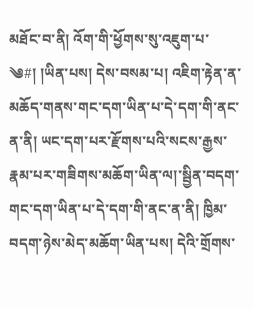མཐོང་བ་ནི། འོག་གི་ཕྱོགས་སུ་འཇུག་པ་
༄#། །ཡིན་པས། དེས་བསམ་པ། འཇིག་རྟེན་ན་མཆོད་གནས་གང་དག་ཡིན་པ་དེ་དག་གི་ནང་ན་ནི། ཡང་དག་པར་རྫོགས་པའི་སངས་རྒྱས་རྣམ་པར་གཟིགས་མཆོག་ཡིན་ལ།་སྦྱིན་བདག་གང་དག་ཡིན་པ་དེ་དག་གི་ནང་ན་ནི། ཁྱིམ་བདག་ཉེས་མེད་མཆོག་ཡིན་པས། དེའི་གྲོགས་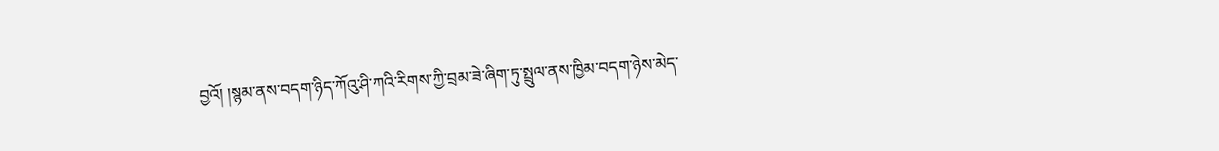བྱའོ། །སྙམ་ནས་བདག་ཉིད་ཀོའུ་ཤི་ཀའི་རིགས་ཀྱི་བྲམ་ཟེ་ཞིག་ཏུ་སྤྲུལ་ནས་ཁྱིམ་བདག་ཉེས་མེད་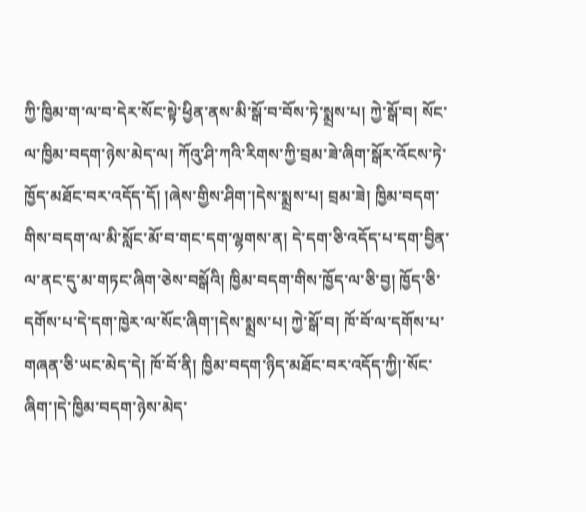ཀྱི་ཁྱིམ་ག་ལ་བ་དེར་སོང་སྟེ་ཕྱིན་ནས་མི་སྒོ་བ་བོས་ཏེ་སྨྲས་པ། ཀྱེ་སྒོ་བ། སོང་ལ་ཁྱིམ་བདག་ཉེས་མེད་ལ། ཀོའུ་ཤི་ཀའི་རིགས་ཀྱི་བྲམ་ཟེ་ཞིག་སྒོར་འོངས་ཏེ་ཁྱོད་མཐོང་བར་འདོད་དོ། །ཞེས་གྱིས་ཤིག་།དེས་སྨྲས་པ། བྲམ་ཟེ། ཁྱིམ་བདག་གིས་བདག་ལ་མི་སློང་མོ་བ་གང་དག་ལྷགས་ན། དེ་དག་ཅི་འདོད་པ་དག་བྱིན་ལ་ནང་དུ་མ་གཏང་ཞིག་ཅེས་བསྒོའི། ཁྱིམ་བདག་གིས་ཁྱོད་ལ་ཅི་བྱ། ཁྱོད་ཅི་དགོས་པ་དེ་དག་ཁྱེར་ལ་སོང་ཞིག་།དེས་སྨྲས་པ། ཀྱེ་སྒོ་བ། ཁོ་བོ་ལ་དགོས་པ་གཞན་ཅི་ཡང་མེད་དེ། ཁོ་བོ་ནི། ཁྱིམ་བདག་ཉིད་མཐོང་བར་འདོད་ཀྱི།་སོང་ཞིག་།དེ་ཁྱིམ་བདག་ཉེས་མེད་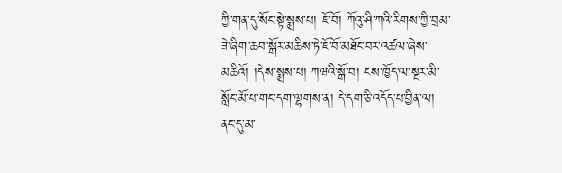ཀྱི་གན་དུ་སོང་སྟེ་སྨྲས་པ། ཇོ་བོ། ཀོའུ་ཤི་ཀའི་རིགས་ཀྱི་བྲམ་ཟེ་ཞིག་ཆབ་སྒོར་མཆིས་ཏེ་ཇོ་བོ་མཐོང་བར་འཚལ་ཞེས་མཆིའོ། །དེས་སྨྲས་པ། ཀཝའི་སྒོ་བ། ངས་ཁྱོད་ལ་སྔར་མི་སློང་མོ་པ་གང་དག་ལྷགས་ན། དེ་དག་ཅི་འདོད་པ་བྱིན་ལ། ནང་དུ་མ་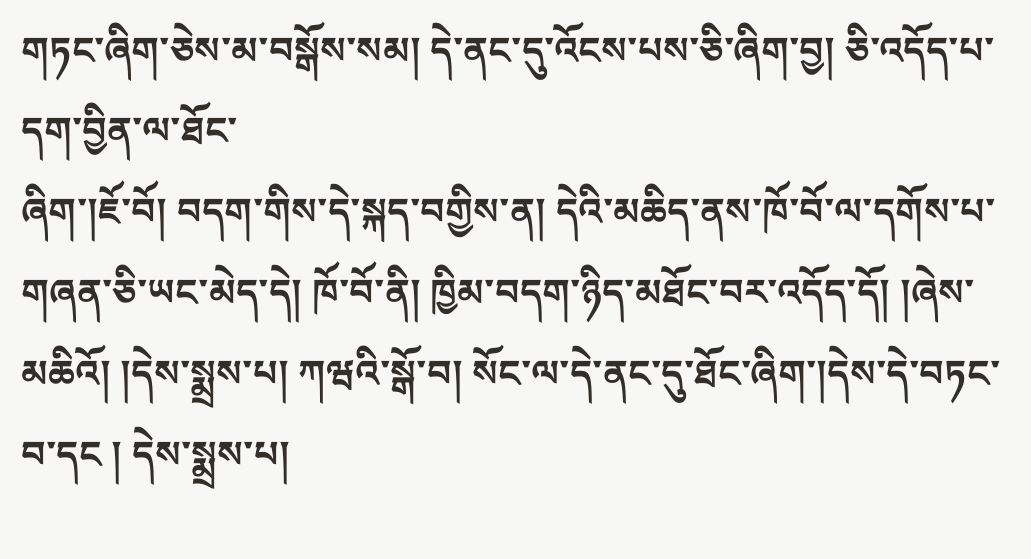གཏང་ཞིག་ཅེས་མ་བསྒོས་སམ། དེ་ནང་དུ་འོངས་པས་ཅི་ཞིག་བྱ། ཅི་འདོད་པ་དག་བྱིན་ལ་ཐོང་
ཞིག་།ཇོ་བོ། བདག་གིས་དེ་སྐད་བགྱིས་ན། དེའི་མཆིད་ནས་ཁོ་བོ་ལ་དགོས་པ་གཞན་ཅི་ཡང་མེད་དེ། ཁོ་བོ་ནི། ཁྱིམ་བདག་ཉིད་མཐོང་བར་འདོད་དོ། །ཞེས་མཆིའོ། །དེས་སྨྲས་པ། ཀཝའི་སྒོ་བ། སོང་ལ་དེ་ནང་དུ་ཐོང་ཞིག་།དེས་དེ་བཏང་བ་དང ། དེས་སྨྲས་པ།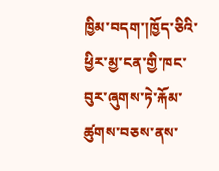ཁྱིམ་བདག་།ཁྱོད་ཅིའི་ཕྱིར་མྱ་ངན་གྱི་ཁང་བུར་ཞུགས་ཏེ་རྐོམ་ཚུགས་བཅས་ནས་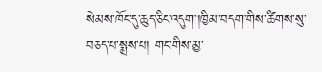སེམས་ཁོང་དུ་ཆུད་ཅིང་འདུག་།ཁྱིམ་བདག་གིས་ཚིགས་སུ་བཅད་པ་སྨྲས་པ། གང་གིས་མྱ་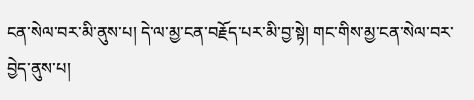ངན་སེལ་བར་མི་ནུས་པ། དེ་ལ་མྱ་ངན་བརྗོད་པར་མི་བྱ་སྟེ། གང་གིས་མྱ་ངན་སེལ་བར་བྱེད་ནུས་པ།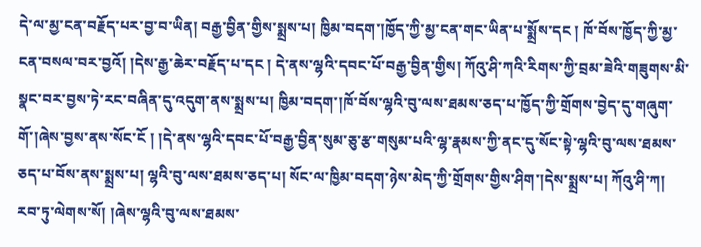དེ་ལ་མྱ་ངན་བརྗོད་པར་བྱ་བ་ཡིན། བརྒྱ་བྱིན་གྱིས་སྨྲས་པ། ཁྱིམ་བདག་།ཁྱོད་ཀྱི་མྱ་ངན་གང་ཡིན་པ་སྨྲོས་དང ། ཁོ་བོས་ཁྱོད་ཀྱི་མྱ་ངན་བསལ་བར་བྱའོ། །དེས་རྒྱ་ཆེར་བརྗོད་པ་དང ། དེ་ནས་ལྷའི་དབང་པོ་བརྒྱ་བྱིན་གྱིས། ཀོའུ་ཤི་ཀའི་རིགས་ཀྱི་བྲམ་ཟེའི་གཟུགས་མི་སྣང་བར་བྱས་ཏེ་རང་བཞིན་དུ་འདུག་ནས་སྨྲས་པ། ཁྱིམ་བདག་།ཁོ་བོས་ལྷའི་བུ་ལས་ཐམས་ཅད་པ་ཁྱོད་ཀྱི་གྲོགས་བྱེད་དུ་གཞུག་གོ་།ཞེས་བྱས་ནས་སོང་ངོ ། །དེ་ནས་ལྷའི་དབང་པོ་བརྒྱ་བྱིན་སུམ་ཅུ་རྩ་གསུམ་པའི་ལྷ་རྣམས་ཀྱི་ནང་དུ་སོང་སྟེ་ལྷའི་བུ་ལས་ཐམས་ཅད་པ་བོས་ནས་སྨྲས་པ། ལྷའི་བུ་ལས་ཐམས་ཅད་པ། སོང་ལ་ཁྱིམ་བདག་ཉེས་མེད་ཀྱི་གྲོགས་གྱིས་ཤིག་།དེས་སྨྲས་པ། ཀོའུ་ཤི་ཀ། རབ་ཏུ་ལེགས་སོ། །ཞེས་ལྷའི་བུ་ལས་ཐམས་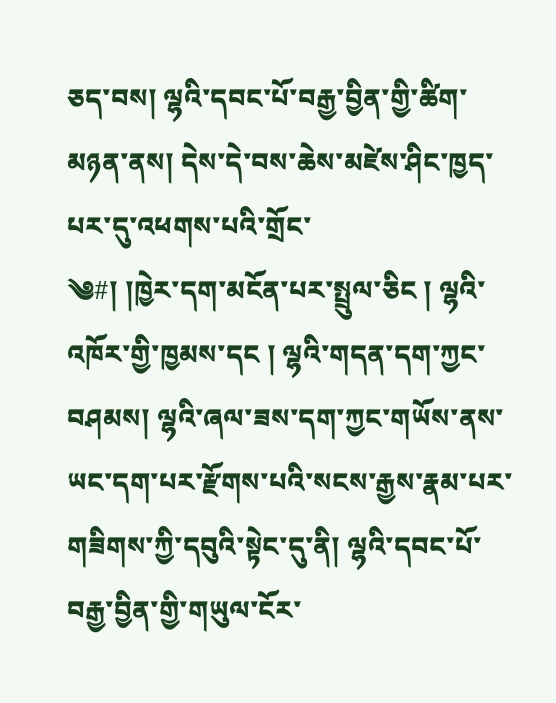ཅད་བས། ལྷའི་དབང་པོ་བརྒྱ་བྱིན་གྱི་ཚིག་མཉན་ནས། དེས་དེ་བས་ཆེས་མཛེས་ཤིང་ཁྱད་པར་དུ་འཕགས་པའི་གྲོང་
༄#། །ཁྱེར་དག་མངོན་པར་སྤྲུལ་ཅིང ། ལྷའི་འཁོར་གྱི་ཁྱམས་དང ། ལྷའི་གདན་དག་ཀྱང་བཤམས། ལྷའི་ཞལ་ཟས་དག་ཀྱང་གཡོས་ནས་ཡང་དག་པར་རྫོགས་པའི་སངས་རྒྱས་རྣམ་པར་གཟིགས་ཀྱི་དབུའི་སྟེང་དུ་ནི། ལྷའི་དབང་པོ་བརྒྱ་བྱིན་གྱི་གཡུལ་ངོར་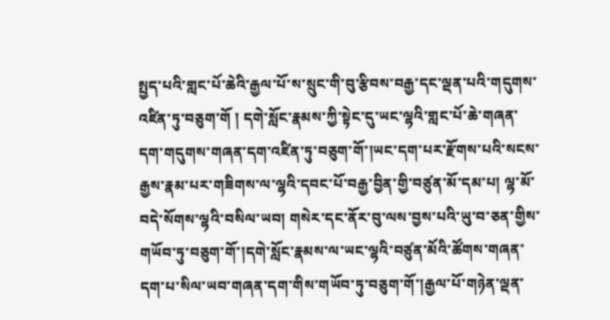སྤྱད་པའི་གླང་པོ་ཆེའི་རྒྱལ་པོ་ས་སྲུང་གི་བུ་རྩིབས་བརྒྱ་དང་ལྡན་པའི་གདུགས་འཛིན་ཏུ་བཅུག་གོ ། དགེ་སློང་རྣམས་ཀྱི་སྟེང་དུ་ཡང་ལྷའི་གླང་པོ་ཆེ་གཞན་དག་གདུགས་གཞན་དག་འཛིན་ཏུ་བཅུག་གོ་།ཡང་དག་པར་རྫོགས་པའི་སངས་རྒྱས་རྣམ་པར་གཟིགས་ལ་ལྷའི་དབང་པོ་བརྒྱ་བྱིན་གྱི་བཙུན་མོ་དམ་པ། ལྷ་མོ་བདེ་སོགས་ལྷའི་བསིལ་ཡབ། གསེར་དང་ནོར་བུ་ལས་བྱས་པའི་ཡུ་བ་ཅན་གྱིས་གཡོབ་ཏུ་བཅུག་གོ་།དགེ་སློང་རྣམས་ལ་ཡང་ལྷའི་བཙུན་མོའི་ཚོགས་གཞན་དག་པ་སིལ་ཡབ་གཞན་དག་གིས་གཡོབ་ཏུ་བཅུག་གོ་།རྒྱལ་པོ་གཉེན་ལྡན་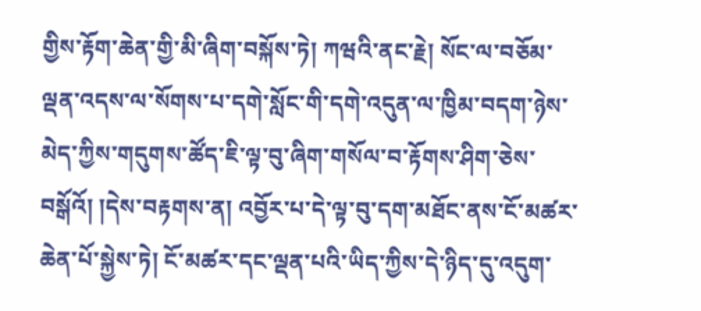གྱིས་རྟོག་ཆེན་གྱི་མི་ཞིག་བསྐོས་ཏེ། ཀཝའི་ནང་རྗེ། སོང་ལ་བཅོམ་ལྡན་འདས་ལ་སོགས་པ་དགེ་སློང་གི་དགེ་འདུན་ལ་ཁྱིམ་བདག་ཉེས་མེད་ཀྱིས་གདུགས་ཚོད་ཇི་ལྟ་བུ་ཞིག་གསོལ་བ་རྟོགས་ཤིག་ཅེས་བསྒོའོ། །དེས་བརྟགས་ན། འབྱོར་པ་དེ་ལྟ་བུ་དག་མཐོང་ནས་ངོ་མཚར་ཆེན་པོ་སྐྱེས་ཏེ། ངོ་མཚར་དང་ལྡན་པའི་ཡིད་ཀྱིས་དེ་ཉིད་དུ་འདུག་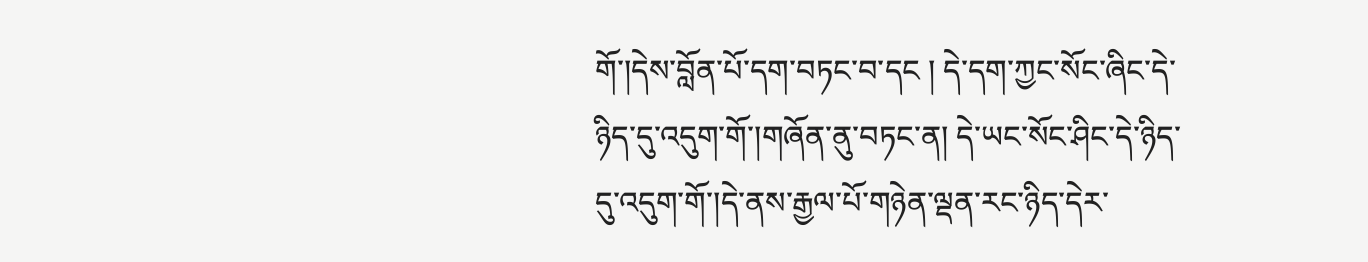གོ་།དེས་བློན་པོ་དག་བཏང་བ་དང ། དེ་དག་ཀྱང་སོང་ཞིང་དེ་ཉིད་དུ་འདུག་གོ་།གཞོན་ནུ་བཏང་ན། དེ་ཡང་སོང་ཤིང་དེ་ཉིད་དུ་འདུག་གོ་།དེ་ནས་རྒྱལ་པོ་གཉེན་ལྡན་རང་ཉིད་དེར་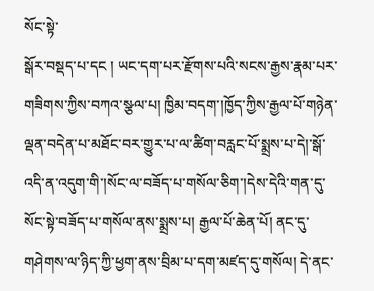སོང་སྟེ་
སྒོར་བསྡད་པ་དང ། ཡང་དག་པར་རྫོགས་པའི་སངས་རྒྱས་རྣམ་པར་གཟིགས་ཀྱིས་བཀའ་སྩལ་པ། ཁྱིམ་བདག་།ཁྱོད་ཀྱིས་རྒྱལ་པོ་གཉེན་ལྡན་བདེན་པ་མཐོང་བར་གྱུར་པ་ལ་ཚིག་བརླང་པོ་སྨྲས་པ་དེ།་སྒོ་འདི་ན་འདུག་གི་།སོང་ལ་བཟོད་པ་གསོལ་ཅིག་།དེས་དེའི་གན་དུ་སོང་སྟེ་བཟོད་པ་གསོལ་ནས་སྨྲས་པ། རྒྱལ་པོ་ཆེན་པོ། ནང་དུ་གཤེགས་ལ་ཉིད་ཀྱི་ཕྱག་ནས་བྲིམ་པ་དག་མཛད་དུ་གསོལ། དེ་ནང་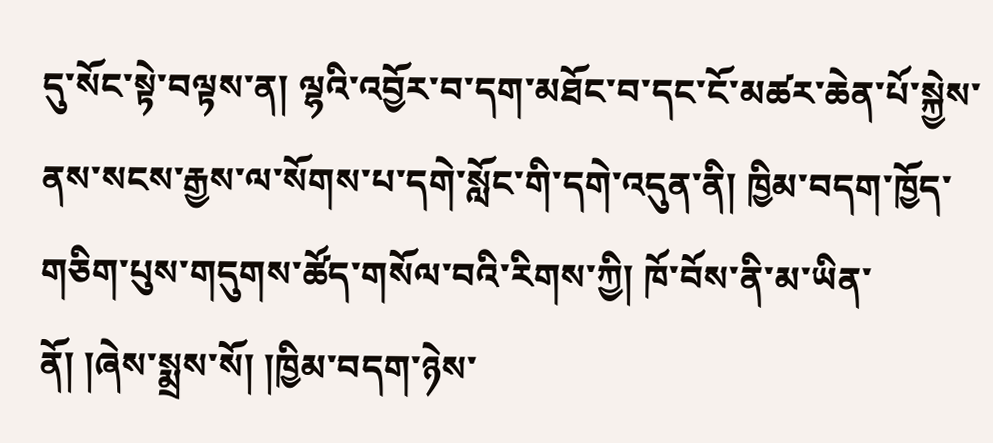དུ་སོང་སྟེ་བལྟས་ན། ལྷའི་འབྱོར་བ་དག་མཐོང་བ་དང་ངོ་མཚར་ཆེན་པོ་སྐྱེས་ནས་སངས་རྒྱས་ལ་སོགས་པ་དགེ་སློང་གི་དགེ་འདུན་ནི། ཁྱིམ་བདག་ཁྱོད་གཅིག་པུས་གདུགས་ཚོད་གསོལ་བའི་རིགས་ཀྱི། ཁོ་བོས་ནི་མ་ཡིན་ནོ། །ཞེས་སྨྲས་སོ། །ཁྱིམ་བདག་ཉེས་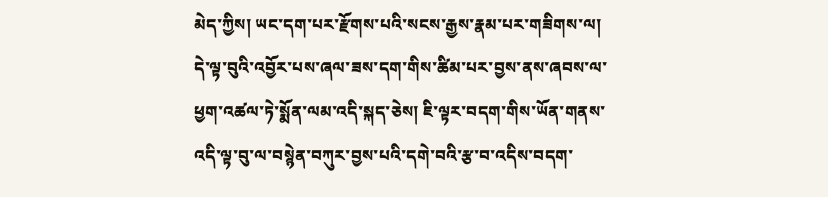མེད་ཀྱིས། ཡང་དག་པར་རྫོགས་པའི་སངས་རྒྱས་རྣམ་པར་གཟིགས་ལ། དེ་ལྟ་བུའི་འབྱོར་པས་ཞལ་ཟས་དག་གིས་ཚིམ་པར་བྱས་ནས་ཞབས་ལ་ཕྱག་འཚལ་ཏེ་སྨོན་ལམ་འདི་སྐད་ཅེས། ཇི་ལྟར་བདག་གིས་ཡོན་གནས་འདི་ལྟ་བུ་ལ་བསྙེན་བཀུར་བྱས་པའི་དགེ་བའི་རྩ་བ་འདིས་བདག་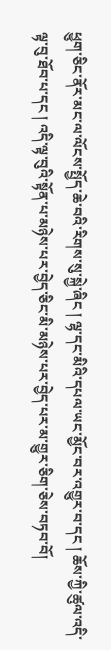ཕྱུག་ཅིང་ནོར་མང་ལ་ལོངས་སྤྱོད་ཆེ་བའི་རིགས་སུ་སྐྱེ་ཞིང ། ལྷ་དང་མིའི་དཔལ་ཡང་མྱོང་བར་འགྱུར་བ་དང ། ཆོས་ཀྱི་ཚུལ་འདི་ལྟ་བུ་ཐོབ་པ་དང ། འདི་ལྟ་བུའི་སྟོན་པ་མཉེས་པར་བྱེད་ཅིང་མི་མཉེས་པར་བྱེད་པར་མ་གྱུར་ཅིག་ཅེས་བཏབ་བོ།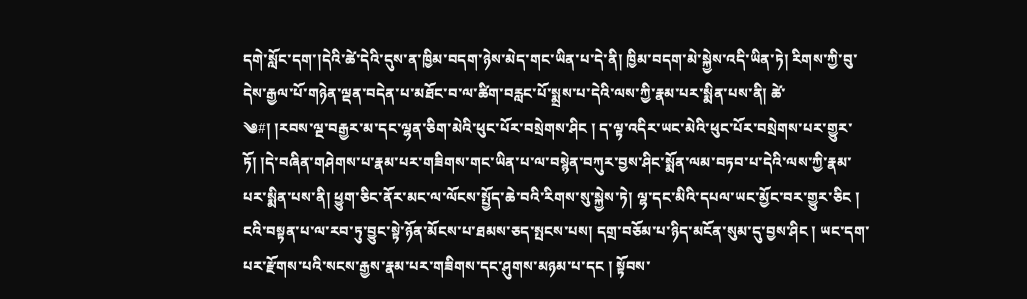དགེ་སློང་དག་།དེའི་ཚེ་དེའི་དུས་ན་ཁྱིམ་བདག་ཉེས་མེད་གང་ཡིན་པ་དེ་ནི། ཁྱིམ་བདག་མེ་སྐྱེས་འདི་ཡིན་ཏེ། རིགས་ཀྱི་བུ་དེས་རྒྱལ་པོ་གཉེན་ལྡན་བདེན་པ་མཐོང་བ་ལ་ཚིག་བརླང་པོ་སྨྲས་པ་དེའི་ལས་ཀྱི་རྣམ་པར་སྨིན་པས་ནི། ཚེ་
༄#། །རབས་ལྔ་བརྒྱར་མ་དང་ལྷན་ཅིག་མེའི་ཕུང་པོར་བསྲེགས་ཤིང ། ད་ལྟ་འདིར་ཡང་མེའི་ཕུང་པོར་བསྲེགས་པར་གྱུར་ཏོ། །དེ་བཞིན་གཤེགས་པ་རྣམ་པར་གཟིགས་གང་ཡིན་པ་ལ་བསྙེན་བཀུར་བྱས་ཤིང་སྨོན་ལམ་བཏབ་པ་དེའི་ལས་ཀྱི་རྣམ་པར་སྨིན་པས་ནི། ཕྱུག་ཅིང་ནོར་མང་ལ་ལོངས་སྤྱོད་ཆེ་བའི་རིགས་སུ་སྐྱེས་ཏེ། ལྷ་དང་མིའི་དཔལ་ཡང་མྱོང་བར་གྱུར་ཅིང ། ངའི་བསྟན་པ་ལ་རབ་ཏུ་བྱུང་སྟེ་ཉོན་མོངས་པ་ཐམས་ཅད་སྤངས་པས། དགྲ་བཅོམ་པ་ཉིད་མངོན་སུམ་དུ་བྱས་ཤིང ། ཡང་དག་པར་རྫོགས་པའི་སངས་རྒྱས་རྣམ་པར་གཟིགས་དང་ཤུགས་མཉམ་པ་དང ། སྟོབས་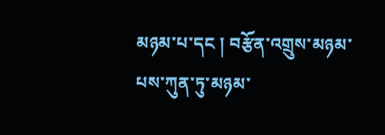མཉམ་པ་དང ། བརྩོན་འགྲུས་མཉམ་པས་ཀུན་ཏུ་མཉམ་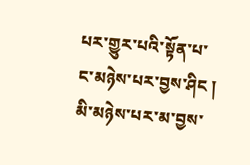པར་གྱུར་པའི་སྟོན་པ་ང་མཉེས་པར་བྱས་ཤིང ། མི་མཉེས་པར་མ་བྱས་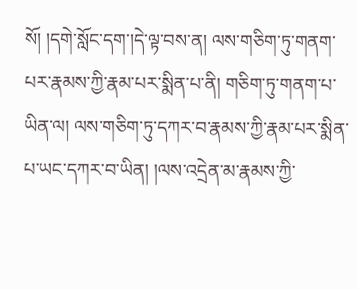སོ། །དགེ་སློང་དག་།དེ་ལྟ་བས་ན། ལས་གཅིག་ཏུ་གནག་པར་རྣམས་ཀྱི་རྣམ་པར་སྨིན་པ་ནི། གཅིག་ཏུ་གནག་པ་ཡིན་ལ། ལས་གཅིག་ཏུ་དཀར་བ་རྣམས་ཀྱི་རྣམ་པར་སྨིན་པ་ཡང་དཀར་བ་ཡིན། །ལས་འདྲེན་མ་རྣམས་ཀྱི་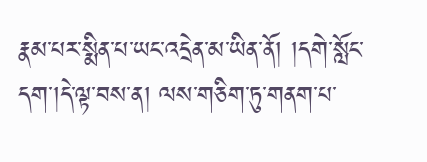རྣམ་པར་སྨིན་པ་ཡང་འདྲེན་མ་ཡིན་ནོ། །དགེ་སློང་དག་།དེ་ལྟ་བས་ན། ལས་གཅིག་ཏུ་གནག་པ་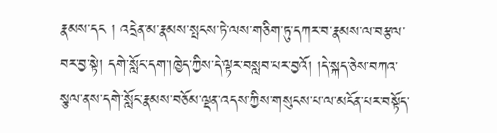རྣམས་དང ། འདྲེན་མ་རྣམས་སྤངས་ཏེ་ལས་གཅིག་ཏུ་དཀར་བ་རྣམས་ལ་བརྩལ་བར་བྱ་སྟེ། དགེ་སློང་དག་།ཁྱེད་ཀྱིས་དེ་ལྟར་བསླབ་པར་བྱའོ། །དེ་སྐད་ཅེས་བཀའ་སྩལ་ནས་དགེ་སློང་རྣམས་བཅོམ་ལྡན་འདས་ཀྱིས་གསུངས་པ་ལ་མངོན་པར་བསྟོད་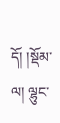དོ། །སྡོམ་ལ། ལྷུང་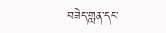བཟེད་གླན་དང་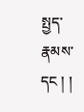སྤྱད་རྣམས་དང ། །